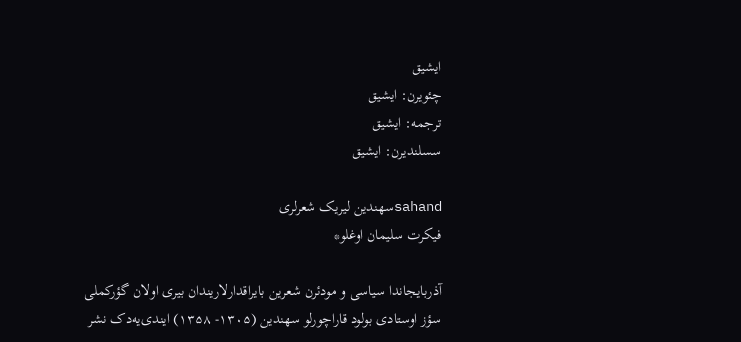ایشیق
چئویرن: ایشیق
ترجمه: ایشیق
سسلندیرن: ایشیق

sahandسهندین لیریک شعرلری
فیکرت سلیمان اوغلو*

آذربایجاندا سیاسی و مودئرن شعرین بایراقدارلاریندان‌ بیری اولان گؤرکملی سؤز اوستادی بولود قاراچورلو سهندین (۱۳۰۵- ۱۳۵۸) ایندی‌یه‌دک نشر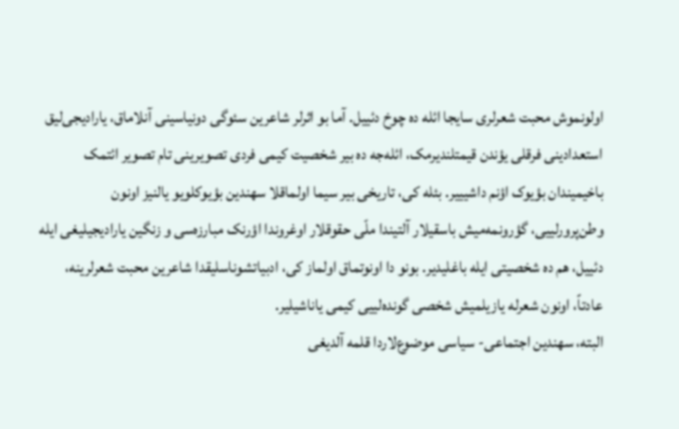اولونموش محبت شعرلری سایجا ائله ده چوخ دئییل. آما بو اثرلر شاعرین سئوگی دونیاسینی آنلاماق، یارادیجی‌لیق استعدادینی فرقلی یؤندن قیمتلندیرمک، ائله‌جه ده بیر شخصیت کیمی فردی تصویرینی تام تصویر ائتمک باخیمیندان بؤیوک اؤنم داشیییر. بئله کی، تاریخی بیر سیما اولماقلا سهندین بؤیوکلویو یالنیز اونون وطن‌پرورلییی، گؤرونمه‌میش باسقیلار آلتیندا ملّی حقوقلار اوغروندا اؤرنک مبارزه‌سی و زنگین یارادیجیلیغی ایله دئییل، هم ده شخصیتی ایله باغلیدیر. بونو دا اونوتماق اولماز کی، ادبیاتشوناسلیقدا شاعرین محبت شعرلرینه، عادتاً، اونون شعرله یازیلمیش شخصی گونده‌لییی کیمی یاناشیلیر.
البته، سهندین اجتماعی- سیاسی موضوع‌لاردا قلمه آلدیغی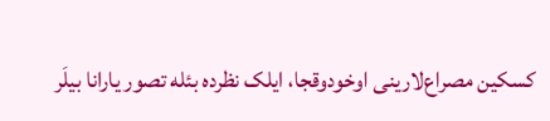کسکین مصراع‌لارینی اوخودوقجا، ایلک نظرده بئله تصور یارانا بیلَر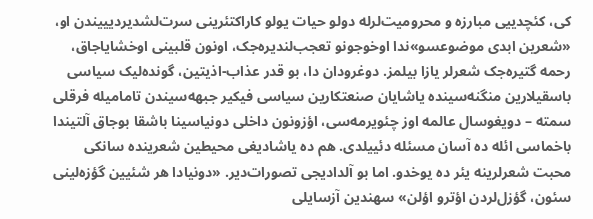کی، کئچدییی مبارزه و محرومیت‌لرله دولو حیات یولو کاراکتئرینی سرت‌لشدیردیییندن او، «شعرین ابدی موضوعسو»ندا اوخوجونو تعجب‌لندیره‌جک، اونون قلبینی اوخشایا‌جاق، رحمه گتیره‌جک شعر‌لر یازا بیلمز. دوغرودان دا، بو قدر عذاب-اذیتین، گونده‌لیک سیاسی باسقیلارین منگنه‌سینده یاشایان صنعتکارین سیاسی فیکیر جبهه‌سیندن تامامیله فرقلی سمته – دویغوسال عالمه اوز چئویرمه‌سی، اؤزونون داخلی دونیاسینا باشقا بوجاق آلتیندا باخماسی ائله ده آسان مسئله دئییلدی. هم ده یاشادیغی محیطین شعرینده سانکی محبت شعرلرینه یئر ده یوخدو. اما بو آلدادیجی تصورات‌دیر. «دونیادا هر شئیین گؤزه‌لینی سئون، گؤزل‌لردن اؤترو اؤلن» سهندین آزسایلی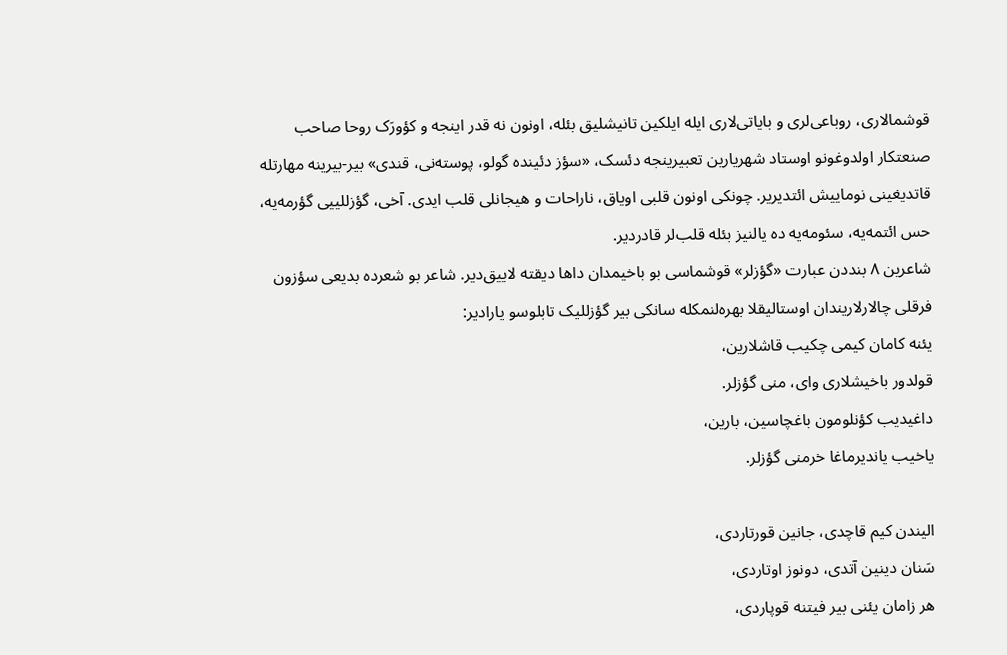قوشما‌لاری، روباعی‌لری و بایاتی‌لاری ایله ایلکین تانیشلیق بئله، اونون نه قدر اینجه و کؤو‌رَک روحا صاحب صنعتکار اولدوغونو اوستاد شهریارین تعبیرینجه دئسک، «سؤز دئینده گولو، پوسته‌نی، قندی» بیر-بیرینه مهارتله قاتدیغینی نوماییش ائتدیریر. چونکی اونون قلبی اویاق، ناراحات و هیجانلی قلب ایدی. آخی، گؤزللییی گؤرمه‌یه، حس ائتمه‌یه، سئومه‌یه ده یالنیز بئله قلب‌لر قادردیر.
شاعرین ۸ بنددن عبارت «گؤزلر» قوشماسی بو باخیمدان داها دیقته لاییق‌دیر. شاعر بو شعرده بدیعی سؤزون فرقلی چالارلاریندان اوستا‌لیقلا بهره‌لنمکله سانکی بیر گؤزللیک تابلوسو یارا‌دیر:
یئنه کامان کیمی چکیب قاشلارین،
قولدور باخیشلاری وای، منی گؤزلر.
داغیدیب کؤنلومون باغچاسین، بارین،
یاخیب یاندیرماغا خرمنی گؤزلر.

الیندن کیم قاچدی، جانین قورتاردی،
سَنان دینین آتدی، دونوز اوتاردی،
هر زامان یئنی بیر فیتنه قوپاردی،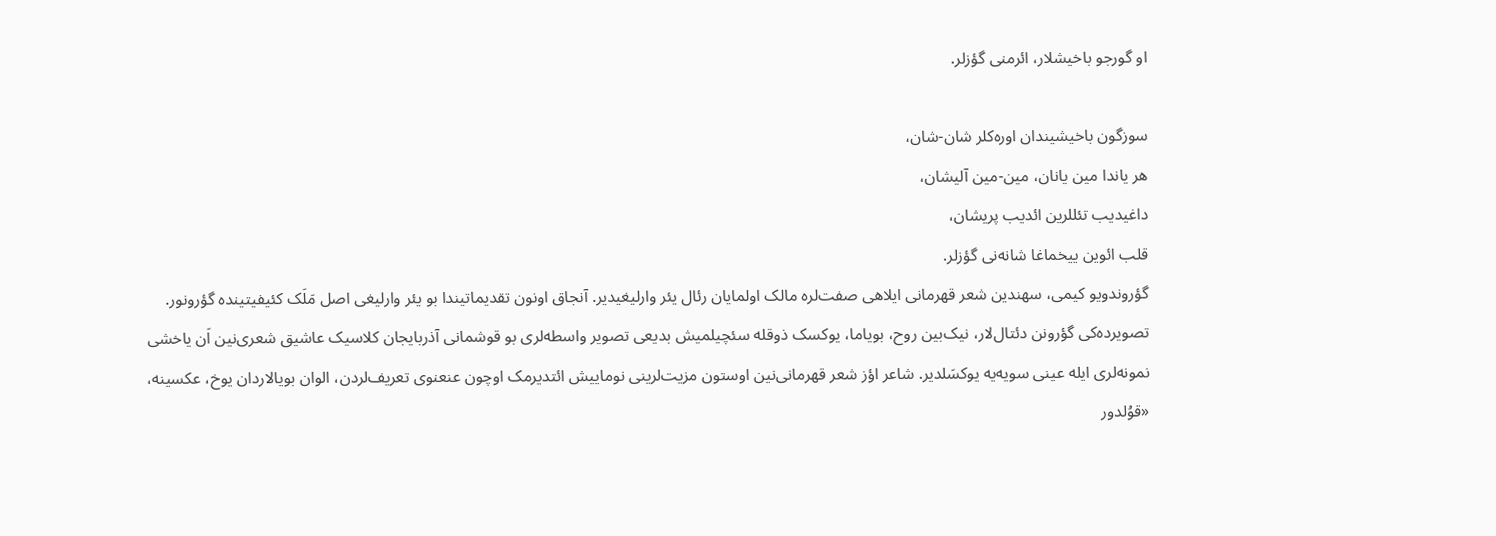او گورجو باخیشلار، ائرمنی گؤزلر.

سوزگون باخیشیندان اوره‌کلر شان-شان،
هر یاندا مین یانان، مین-مین آلیشان،
داغیدیب تئللرین ائدیب پریشان،
قلب ائوین ییخماغا شانه‌نی گؤزلر.
گؤروندویو کیمی، سهندین شعر قهرمانی ایلاهی صفت‌لره مالک اولمایان رئال یئر وارلیغیدیر. آنجاق اونون تقدیماتیندا بو یئر وارلیغی اصل مَلَک کئیفیتینده گؤرونور. تصویرده‌کی گؤرونن دئتال‌لار، نیک‌بین روح، بویاما، یوکسک ذوقله سئچیلمیش بدیعی تصویر واسطه‌لری بو قوشمانی آذربایجان کلاسیک عاشیق شعری‌نین اَن یاخشی نمونه‌لری ایله عینی سویه‌یه یوکسَلدیر. شاعر اؤز شعر قهرمانی‌نین اوستون مزیت‌لرینی نوماییش ائتدیرمک اوچون عنعنوی تعریف‌لردن، الوان بویا‌لاردان یوخ، عکسینه، «قوُلدور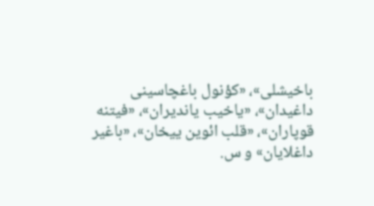باخیشلی»، «کؤنول باغچاسینی داغیدان»، «یاخیب یاندیران»، «فیتنه قوپاران»، «قلب ائوین ییخان»، «باغیر داغلایان» و س.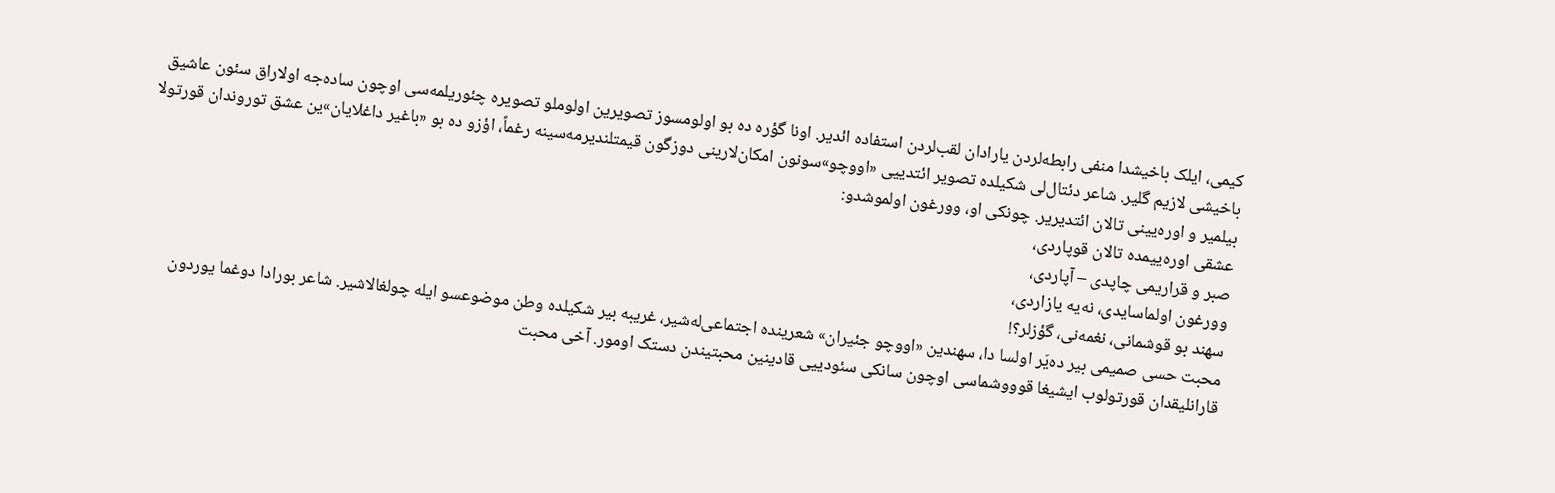کیمی، ایلک باخیشدا منفی رابطه‌لردن یارا‌دان لقب‌لردن استفاده ائدیر. اونا گؤره ده بو اولومسوز تصویرین اولوملو تصویره چئوریلمه‌سی اوچون ساده‌جه اولا‌راق سئون عاشیق باخیشی لازیم گلیر. شاعر دئتال‌لی شکیلده تصویر ائتدییی «اووچو»سونون امکان‌لارینی دوزگون قیمتلندیرمه‌سینه رغماً، اؤزو ده بو «باغیر داغلایان»ین عشق توروندان قورتولا بیلمیر و اوره‌یینی تالان ائتدیریر. چونکی او، وورغون اولموشدو:
عشقی اوره‌ییمده تالان قوپاردی،
صبر و قراریمی چاپدی – آپاردی،
وورغون اولماسایدی، نه‌یه یازاردی،
سهند بو قوشمانی، نغمه‌نی، گؤزلر؟!
محبت حسی صمیمی بیر ده‌یَر اولسا دا، سهندین «اووچو جئیران» شعرینده اجتماعی‌له‌شیر، غریبه بیر شکیلده وطن موضوعسو ایله چولغالاشیر. شاعر بورادا دوغما یوردون قارانلیقدان قورتولوب ایشیغا قوووشماسی اوچون سانکی سئودییی قادینین محبتیندن دستک اومور. آخی محبت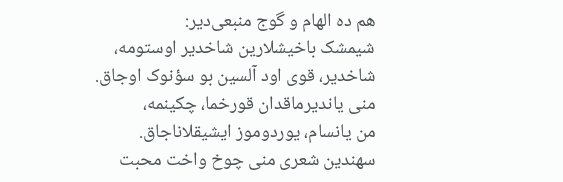هم ده الهام و گوج منبعی‌دیر:
شیمشک باخیشلارین شاخدیر اوستومه،
شاخدیر، قوی اود آلسین بو سؤنوک اوجاق.
منی یاندیرماقدان قورخما، چکینمه،
من یانسام، یوردوموز ایشیقلانا‌جاق.
سهندین شعری منی چوخ واخت محبت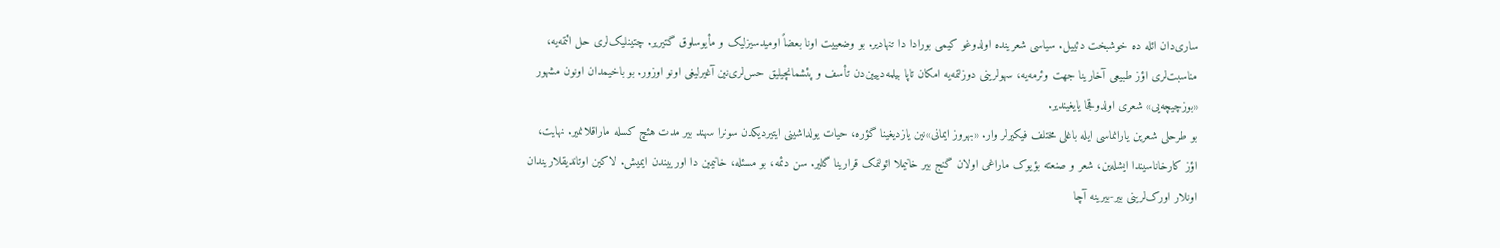ساری‌دان ائله ده خوشبخت دئییل. سیاسی شعرینده اولدوغو کیمی بورادا دا تنها‌دیر. بو وضعییت اونا بعضاً اومیدسیزلیک و مأیوسلوق گتیریر. چتینلیک‌لری حل ائتمه‌یه، مناسبت‌لری اؤز طبیعی آخارینا جهت وئرمه‌یه، سهولرینی دوزلتمه‌یه امکان تاپا بیلمه‌دییین‌دن تأسف و پئشمانچیلیق حس‌لری‌نین آغیرلیغی اونو اوزور. بو باخیمدان اونون مشهور «بوزچیچه‌یی» شعری اولدوقجا یایغیندیر.
بو طرحلی شعرین یارانماسی ایله باغلی مختلف فیکیرلر وار. «بهروز ایمانی»نین یازدیغینا گؤره، حیات یولداشینی ایتیردیکدن سونرا سهند بیر مدت هئچ کسله ماراقلانمیر. نهایت، اؤز کارخاناسیندا ایشله‌ین، شعر و صنعته بؤیوک ماراغی اولان گنج بیر خانیملا ائولنمک قرارینا گلیر. سن دئمه، بو مسئله، خانیمین دا اورییندن ایمیش. لاکین اوتاندیقلاریندان‌ اونلار اورک‌لرینی بیر-بیرینه آچا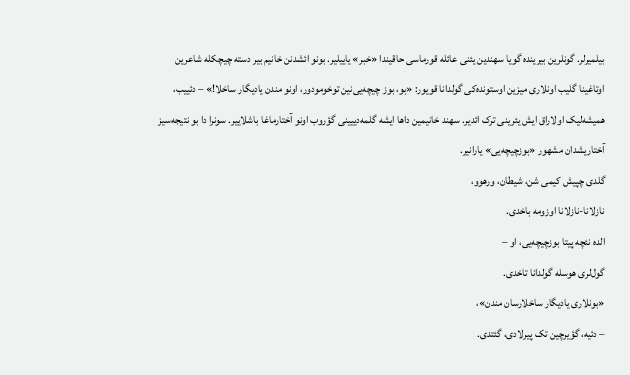بیلمیرلر. گونلرین بیرینده گویا سهندین یئنی عائله قورماسی حاقیندا «خبر» یاییلیر. بونو ائشدنن خانیم بیر دسته چیچکله شاعرین اوتاغینا گلیب اونلاری میزین اوستونده‌کی گولدانا قویور: «بو، بوز چیچه‌یی‌نین توخومودور، اونو مندن یادیگار ساخلا!» – دئییب، همیشه‌لیک اولا‌راق ایش یئرینی ترک ائدیر. سهند خانیمین داها ایشه گلمه‌دییینی گؤروب اونو آختارماغا باشلاییر. سونرا دا بو نتیجه‌سیز آختاریشدان مشهور «بوزچیچه‌یی» یارانیر.
گلدی چپیش کیمی شن، شیطان، ورهوو،
نازلانا-نازلانا اوزومه باخدی.
الده نئچه پیتا بوزچیچه‌یی، او –
گول‌لری هوسله گولدانا تاخدی.
«بونلاری یادیگار ساخلارسان مندن»،
– دئیه، گؤیرچین تک پیرلادی، گئتدی.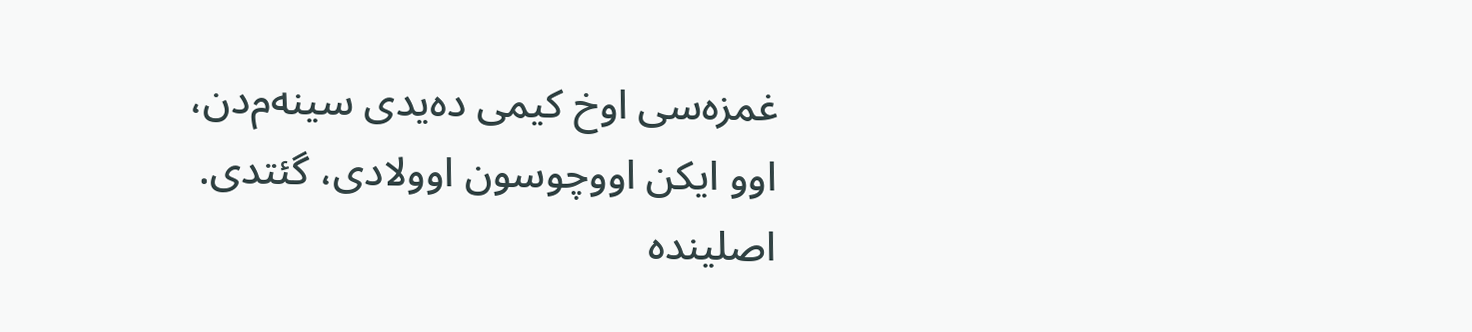غمزه‌سی اوخ کیمی ده‌یدی سینه‌م‌دن،
اوو ایکن اووچوسون اوولادی، گئتدی.
اصلینده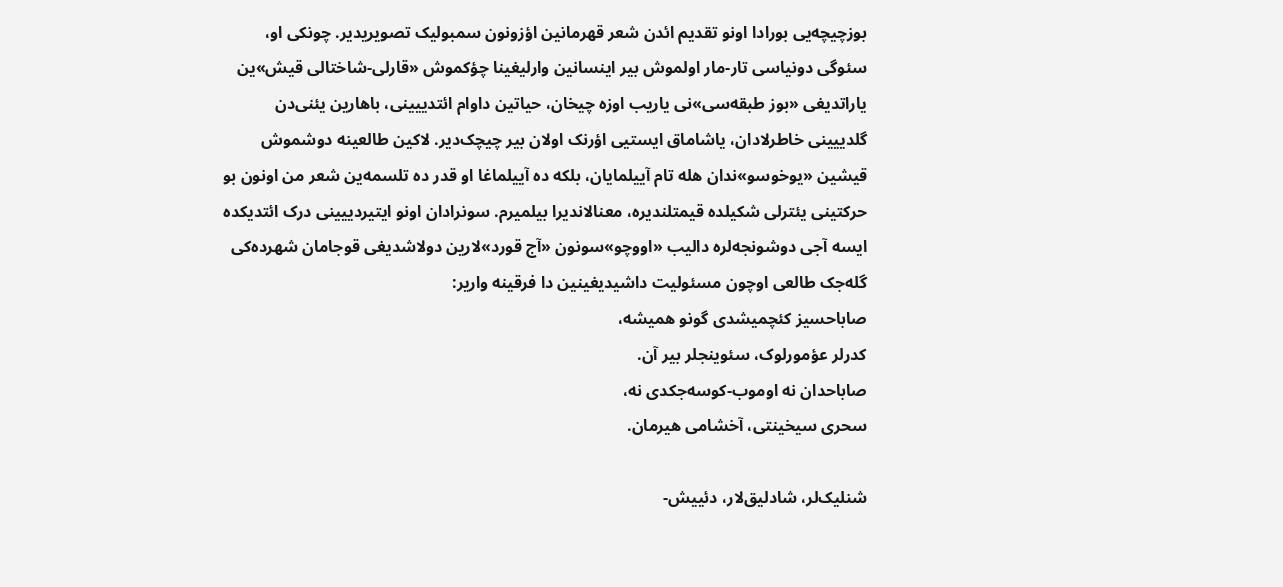بوزچیچه‌یی بورادا اونو تقدیم ائدن شعر قهرمانین اؤزونون سمبولیک تصویریدیر. چونکی او، سئوگی دونیاسی تار-مار اولموش بیر اینسانین وارلیغینا چؤکموش «قارلی-شاختا‌لی قیش»ین یاراتدیغی «بوز طبقه‌سی»نی یاریب اوزه چیخان، حیاتین داوام ائتدییینی، باهارین یئنی‌دن گلدییینی خاطرلا‌دان، یاشاماق ایستیی اؤرنک اولان بیر چیچک‌دیر. لاکین طالعینه دوشموش قیشین «یوخوسو»ندان هله تام آییلمایان، بلکه ده آییلماغا او قدر ده تلسمه‌ین شعر من اونون بو حرکتینی یئترلی شکیلده قیمتلندیره، معنالاندیرا بیلمیرم. سونرا‌دان اونو ایتیردییینی درک ائتدیکده ایسه آجی دوشونجه‌لره دالیب «اووچو»سونون «آج قورد»لارین دولاشدیغی قوجامان شهرده‌کی گله‌جک طالعی اوچون مسئولیت داشیدیغینین دا فرقینه واریر:
صاباحسیز کئچمیشدی گونو همیشه،
کدرلر عؤمورلوک، سئوینجلر بیر آن.
صاباحدان نه اوموب-کوسه‌جکدی نه،
سحری سیخینتی، آخشامی هیرمان.

شنلیک‌لر، شادلیق‌لار، دئییش-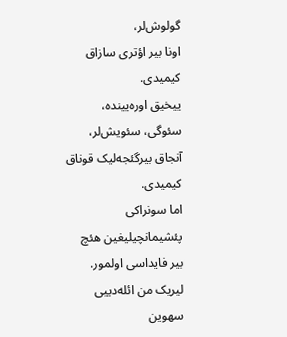گولوش‌لر،
اونا بیر اؤتری سازاق کیمیدی.
ییخیق اوره‌یینده، سئوگی، سئویش‌لر،
آنجاق بیرگئجه‌لیک قوناق کیمیدی.
اما سونراکی پئشیمانچیلیغین هئچ بیر فایداسی اولمور. لیریک من ائله‌دییی سهوین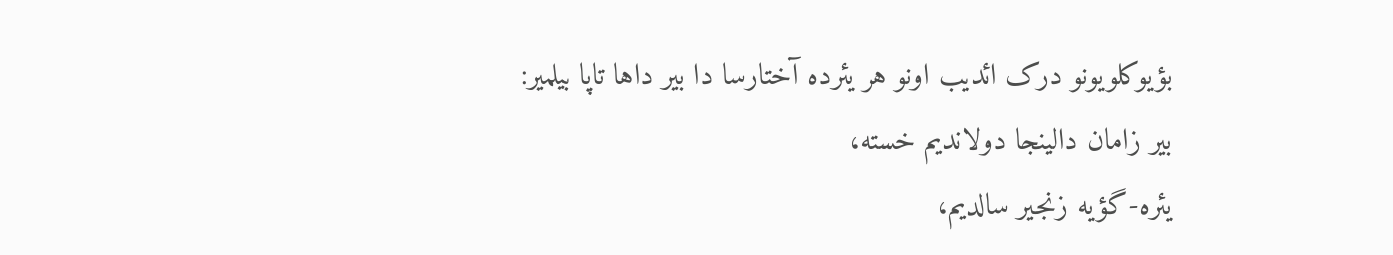بؤیوکلویونو درک ائدیب اونو هر یئرده آختارسا دا بیر داها تاپا بیلمیر:
بیر زامان دالینجا دولاندیم خسته،
یئره-گؤیه زنجیر سالدیم،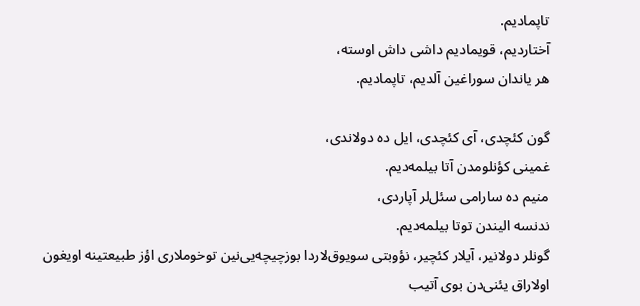تاپمادیم.
آختاردیم، قویمادیم داشی داش اوسته،
هر یاندان سوراغین آلدیم، تاپمادیم.

گون کئچدی، آی کئچدی، ایل ده دولاندی،
غمینی کؤنلومدن آتا بیلمه‌دیم.
منیم ده سارامی سئل‌لر آپاردی،
ندنسه الیندن توتا بیلمه‌دیم.
گونلر دولانیر، آیلار کئچیر، نؤوبتی سویوق‌لاردا بوزچیچه‌یی‌نین توخوملاری اؤز طبیعتینه اویغون اولا‌راق یئنی‌دن بوی آتیب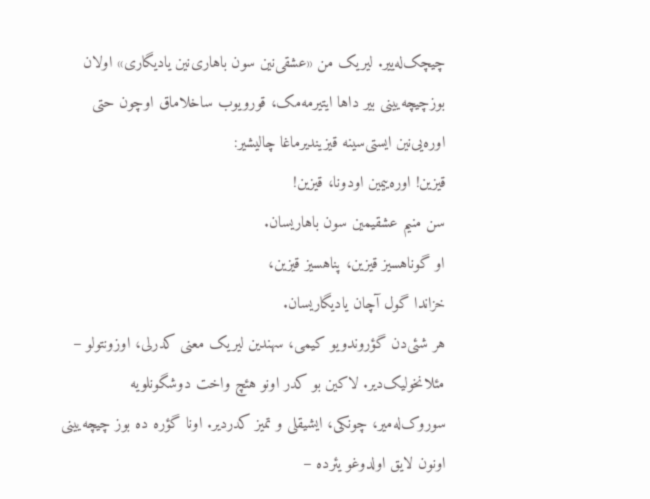چیچک‌له‌ییر. لیریک من «عشقی‌نین سون باهاری‌نین یادیگاری» اولان بوزچیچه‌یینی بیر داها ایتیرمه‌مک، قورویوب ساخلاماق اوچون حتی اوره‌یی‌نین ایستی‌سینه قیزیندیرماغا چالیشیر:
قیزین! اوره‌ییمین اودونا، قیزین!
سن منیم عشقیمین سون باهاریسان.
او گوناهسیز قیزین، پناهسیز قیزین،
خزاندا گول آچان یادیگاریسان.
هر شئی‌دن گؤروندویو کیمی، سهندین لیریک معنی کدرلی، اوزونتولو – مئلانخولیک‌دیر. لاکین بو کدر اونو هئچ واخت دوشگونلویه سوروک‌له‌میر، چونکی، ایشیقلی و تمیز کدردیر. اونا گؤره ده بوز چیچه‌یینی اونون لایق اولدوغو یئرده –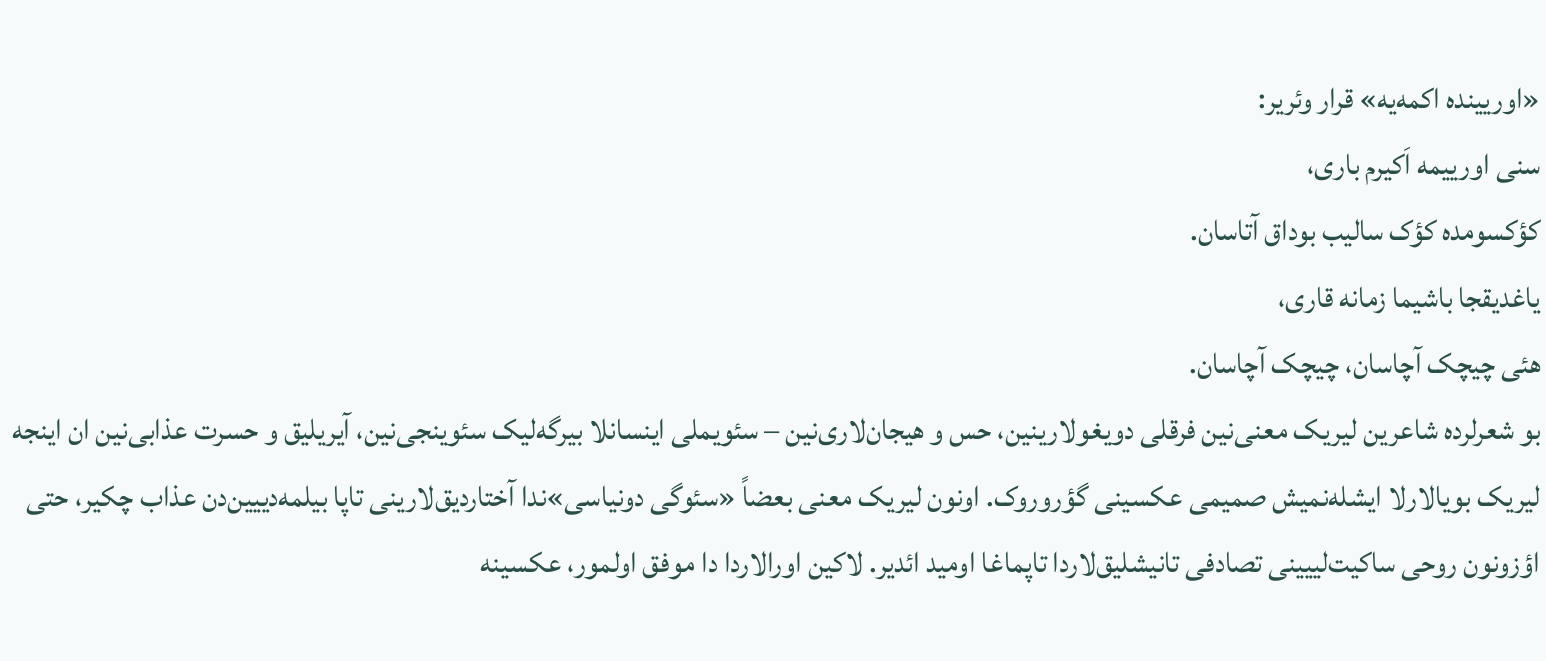«اوریینده اکمه‌یه» قرار وئریر:
سنی اورییمه اَکیرم باری،
کؤکسومده کؤک سالیب بوداق آتاسان.
یاغدیقجا باشیما زمانه قاری،
هئی چیچک آچاسان، چیچک آچاسان.
بو شعرلرده شاعرین لیریک معنی‌نین فرقلی دویغولارینین، حس و هیجان‌لاری‌نین – سئویملی اینسانلا بیرگه‌لیک سئوینجی‌نین، آیریلیق و حسرت عذابی‌نین ان اینجه لیریک بویا‌لارلا ایشله‌نمیش صمیمی عکسینی گؤروروک. اونون لیریک معنی بعضاً «سئوگی دونیاسی»ندا آختاردیق‌لارینی تاپا بیلمه‌دییین‌دن عذاب چکیر، حتی اؤزونون روحی ساکیت‌لییینی تصادفی تانیشلیق‌لاردا تاپماغا اومید ائدیر. لاکین اورا‌لاردا دا موفق اولمور، عکسینه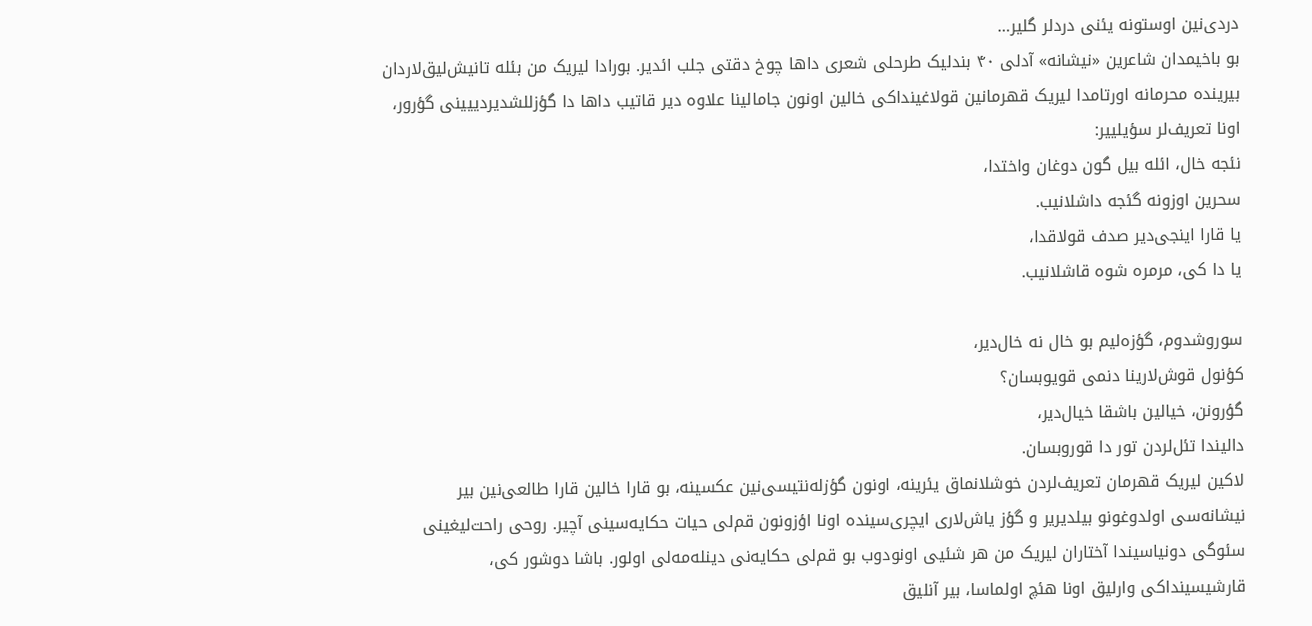دردی‌نین اوستونه یئنی دردلر گلیر…
بو باخیمدان شاعرین «نیشانه» آدلی ۴۰ بندلیک طرحلی شعری داها چوخ دقتی جلب ائدیر. بورادا لیریک من بئله تانیش‌لیق‌لاردان بیرینده محرمانه اورتامدا لیریک قهرمانین قولاغینداکی خالین اونون جامالینا علاوه دیر قاتیب داها دا گؤزللشدیردییینی گؤرور، اونا تعریف‌لر سؤیلییر:
نئجه خال، ائله بیل گون دوغان واختدا،
سحرین اوزونه گئجه داشلانیب.
یا قارا اینجی‌دیر صدف قولاقدا،
یا دا کی، مرمره شوه قاشلانیب.

سوروشدوم، گؤزه‌لیم بو خال نه خال‌دیر،
کؤنول قوش‌لارینا دنمی قویوبسان؟
گؤرونن، خیالین باشقا خیال‌دیر،
دالیندا تئل‌لردن تور دا قوروبسان.
لاکین لیریک قهرمان تعریف‌لردن خوشلانماق یئرینه، اونون گؤزله‌نتیسی‌نین عکسینه، بو قارا خالین قارا طالعی‌نین بیر نیشانه‌سی اولدوغونو بیلدیریر و گؤز یاش‌لاری ایچری‌سینده اونا اؤزونون قم‌لی حیات حکایه‌سینی آچیر. روحی راحت‌لیغینی سئوگی دونیاسیندا آختاران لیریک من هر شئیی اونودوب بو قم‌لی حکایه‌نی دینله‌مه‌لی اولور. باشا دوشور کی، قارشیسینداکی وارلیق اونا هئچ اولماسا، بیر آنلیق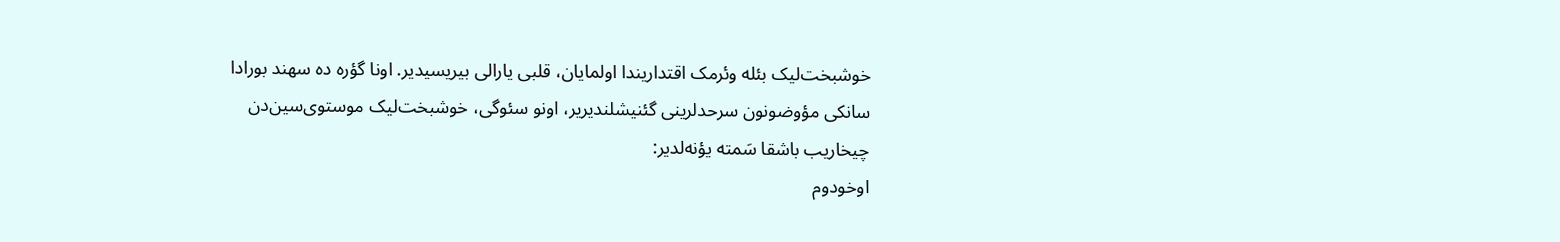خوشبخت‌لیک بئله وئرمک اقتداریندا اولمایان، قلبی یارا‌لی بیریسیدیر. اونا گؤره ده سهند بورادا سانکی مؤوضونون سرحدلرینی گئنیشلندیریر، اونو سئوگی، خوشبخت‌لیک موستوی‌سین‌دن چیخاریب باشقا سَمته یؤنه‌لدیر:
اوخودوم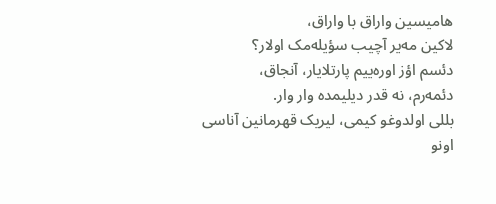هامیسین واراق ‌با وا‌راق،
لاکین مه‌یر آچیب سؤیله‌مک اولار؟
دئسم اؤز اوره‌ییم پارتلایار، آنجاق،
دئمه‌رم، نه قدر دیلیمده وار وار.
بللی اولدوغو کیمی، لیریک قهرمانین آناسی اونو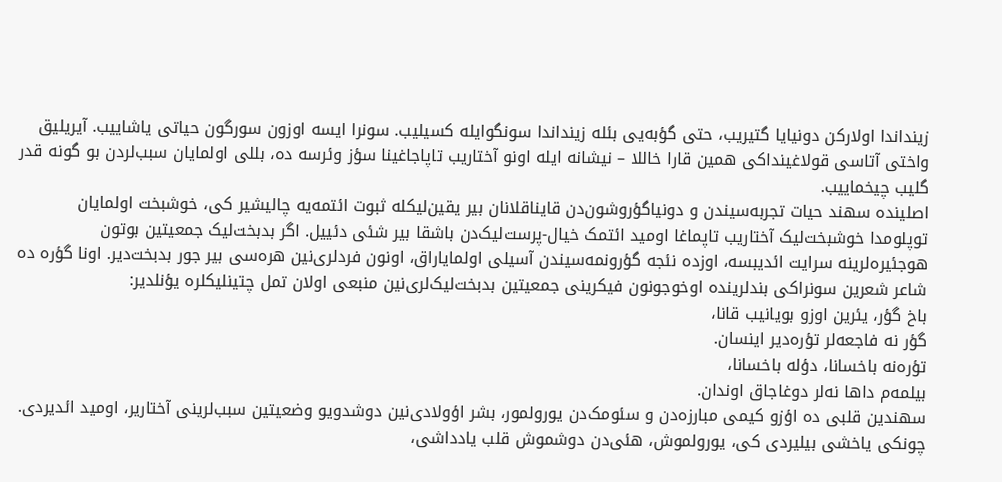زینداندا اولارکن دونیایا گتیریب، حتی گؤبه‌یی بئله زینداندا سونگوایله کسیلیب. سونرا ایسه اوزون سورگون حیاتی یاشاییب. آیریلیق واختی آتاسی قولاغینداکی همین قارا خاللا – نیشانه ایله اونو آختاریب تاپاجاغینا سؤز وئرسه ده، بللی اولمایان سبب‌لردن بو گونه قدر گلیب چیخماییب.
اصلینده سهند حیات تجربه‌سیندن و دونیاگؤروشون‌دن قایناقلانان بیر یقین‌لیکله ثبوت ائتمه‌یه چالیشیر کی، خوشبخت اولمایان توپلومدا خوشبخت‌لیک آختاریب تاپماغا اومید ائتمک خیال-پرست‌لیک‌دن باشقا بیر شئی دئییل. اگر بدبخت‌لیک جمعیتین بوتون هوجئیره‌لرینه سرایت ائدیبسه، اوزده نئجه گؤرونمه‌سیندن آسیلی اولمایا‌راق، اونون فردلری‌نین هره‌سی بیر جور بدبخت‌دیر. اونا گؤره ده شاعر شعرین سونراکی بندلرینده اوخوجونون فیکرینی جمعیتین بدبخت‌لیک‌لری‌نین منبعی اولان تمل چتینلیکلره یؤنلدیر:
باخ گؤر، یئرین اوزو بویانیب قانا،
گؤر نه فاجعه‌لر تؤره‌دیر اینسان.
تؤره‌نه باخسانا، دؤله باخسانا،
بیلمه‌م داها نه‌لر دوغا‌جاق اوندان.
سهندین قلبی ده اؤزو کیمی مبارزه‌دن و سئومک‌دن یورولمور، بشر اؤولادی‌نین دوشدویو وضعیتین سبب‌لرینی آختاریر، اومید ائدیردی. چونکی یاخشی بیلیردی کی، یورولموش، هئی‌دن دوشموش قلب یادداشی،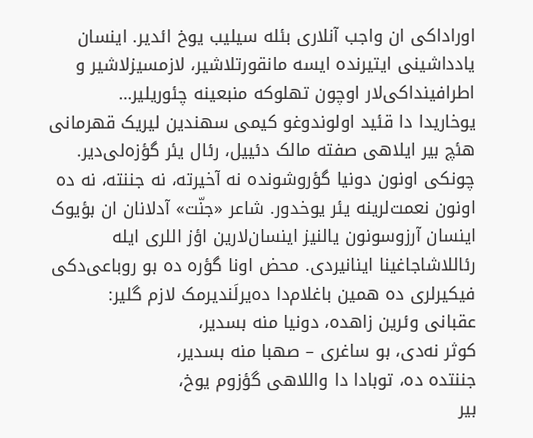اورا‌داکی ان واجب آنلاری بئله سیلیب یوخ ائدیر. اینسان یادداشینی ایتیرنده ایسه مانقورتلاشیر، لازمسیزلاشیر و اطرافینداکی‌لار اوچون تهلوکه منبعینه چئوریلیر…
یوخاریدا دا قئید اولوندوغو کیمی سهندین لیریک قهرمانی هئچ بیر ایلاهی صفته مالک دئییل، رئال یئر گؤزه‌لی‌دیر. چونکی اونون دونیا گؤروشونده نه آخیرته، نه جننته، نه ده اونون نعمت‌لرینه یئر یوخدور. شاعر «جنّت» آدلانان ان بؤیوک اینسان آرزوسونون یالنیز اینسان‌لارین اؤز اللری ایله رئاللاشاجاغینا اینانیردی. محض اونا گؤره ده بو روباعی‌دکی فیکیرلری ده همین باغلام‌دا ده‌یرلَندیرمک لازم گلیر:
عقبانی وئرین زاهده، دونیا منه بسدیر،
کوثر نه‌دی، بو ساغری – صهبا منه بسدیر،
جننتده ده، توبادا دا واللاهی گؤزوم یوخ،
بیر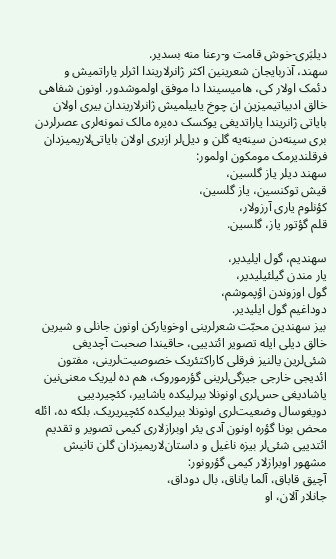دیلبَری-خوش قامت و-رعنا منه بسدیر.
سهند، آذربایجان شعرینین اکثر ژانرلاریندا اثرلر یاراتمیش و دئمک اولار کی، هامیسیندا دا موفق اولموشدور. اونون شفاهی خالق ادبیاتیمیزین ان چوخ یاییلمیش ژانرلاریندان‌ بیری اولان بایاتی ژانریندا یاراتدیغی یوکسک ده‌یره مالک نمونه‌لری عصرلردن بری سینه‌دن سینه‌یه گلن و دیل‌لر ازبری اولان بایاتی‌لاریمیزدان فرقلندیرمک مومکون اولمور:
سهند دیلر یاز گلسین،
قیش توکنسین، یاز گلسین،
کؤنلوم یاری آرزولار،
قلم گؤتور یاز، گلسین.

سهندیم، گول ایلیدیر،
یار مندن گیلئیلیدیر،
گول اوزوندن اؤپموشم،
دوداغیم گول ایلیدیر.
بیز سهندین محبّت شعرلرینی اوخویارکن اونون جانلی و شیرین خالق دیلی ایله تصویر ائتدییی، حاقیندا صحبت آچدیغی شئی‌لرین یالنیز فرقلی کاراکتئریک خصوصیت‌لرینی، مفتون‌ ائدیجی خارجی جیزگی‌لرینی گؤرموروک، هم ده لیریک معنی‌نین یاشادیغی حس‌لری اونونلا بیرلیکده یاشاییر، کئچیردییی دویغوسال وضعیت‌لری اونونلا بیرلیکده کئچیریریک. بلکه ده، ائله محض بونا گؤره اونون آدی یئر اوبرازلاری کیمی تصویر و تقدیم ائتدییی شئی‌لر بیزه ناغیل و داستان‌لاریمیزدان گلن تانیش مشهور اوبرازلار کیمی گؤرونور:
آچیق قاباق، آلما یاناق، بال دوداق،
جانلار آلان، او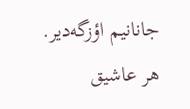جانانیم اؤزگه‌دیر.
هر عاشیق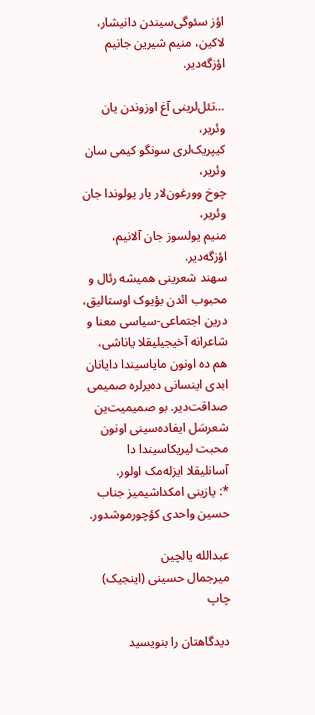اؤز سئوگی‌سیندن دانیشار،
لاکین، منیم شیرین جانیم اؤزگه‌دیر.

…تئل‌لرینی آغ اوزوندن یان وئریر،
کیپریک‌لری سونگو کیمی سان وئریر،
چوخ وورغون‌لار یار یولوندا جان وئریر،
منیم یولسوز جان آلانیم، اؤزگه‌دیر.
سهند شعرینی همیشه رئال و محبوب ائدن بؤیوک اوستا‌لیق، د‌رین اجتماعی-سیاسی معنا و شاعرانه آخیجیلیقلا یاناشی، هم ده اونون مایاسیندا دایانان ابدی اینسانی ده‌یرلره صمیمی صداقت‌دیر. بو صمیمیت‌ین شعرسَل ایفاده‌سینی اونون محبت لیریکاسیندا دا آسانلیقلا ایزله‌مک اولور.
*: یازینی امکداشیمیز جناب حسین واحدی کؤچورموشدور.

عبدالله یالچین
میرجمال حسینی (اینجیک)
چاپ

دیدگاهتان را بنویسید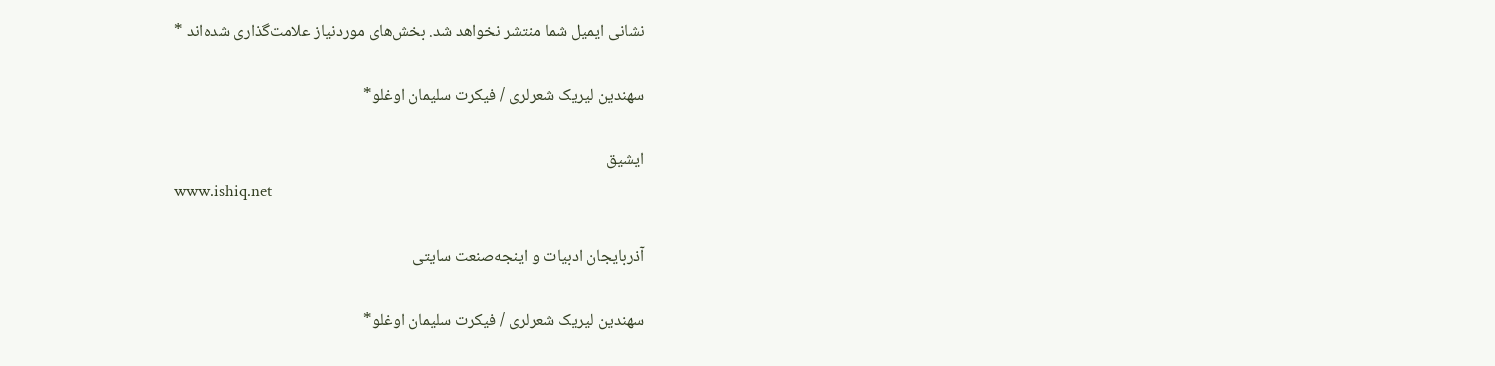نشانی ایمیل شما منتشر نخواهد شد. بخش‌های موردنیاز علامت‌گذاری شده‌اند *

سهندین لیریک شعرلری / فیکرت سلیمان اوغلو*

ایشیق
www.ishiq.net

آذربایجان ادبیات و اینجه‌صنعت سایتی

سهندین لیریک شعرلری / فیکرت سلیمان اوغلو*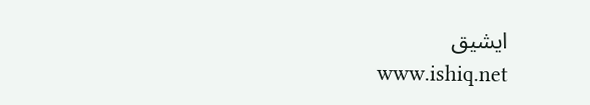ایشیق
www.ishiq.net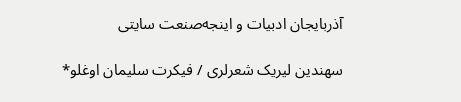آذربایجان ادبیات و اینجه‌صنعت سایتی

سهندین لیریک شعرلری / فیکرت سلیمان اوغلو*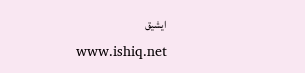ایشیق
www.ishiq.net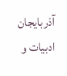آذربایجان ادبیات و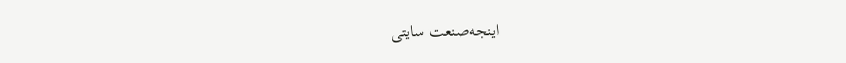اینجه‌صنعت سایتی